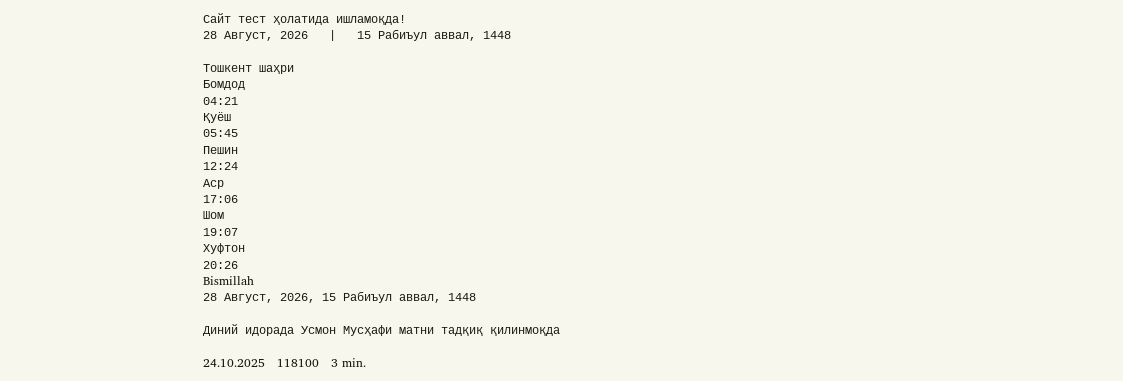Сайт тест ҳолатида ишламоқда!
28 Август, 2026   |   15 Рабиъул аввал, 1448

Тошкент шаҳри
Бомдод
04:21
Қуёш
05:45
Пешин
12:24
Аср
17:06
Шом
19:07
Хуфтон
20:26
Bismillah
28 Август, 2026, 15 Рабиъул аввал, 1448

Диний идорада Усмон Мусҳафи матни тадқиқ қилинмоқда

24.10.2025   118100   3 min.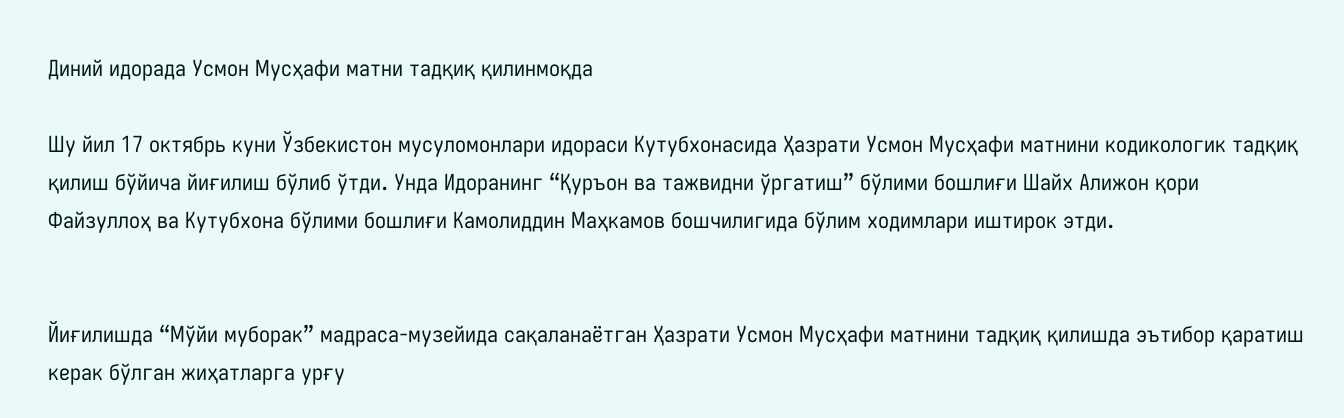Диний идорада Усмон Мусҳафи матни тадқиқ қилинмоқда

Шу йил 17 октябрь куни Ўзбекистон мусуломонлари идораси Кутубхонасида Ҳазрати Усмон Мусҳафи матнини кодикологик тадқиқ қилиш бўйича йиғилиш бўлиб ўтди. Унда Идоранинг “Қуръон ва тажвидни ўргатиш” бўлими бошлиғи Шайх Алижон қори Файзуллоҳ ва Кутубхона бўлими бошлиғи Камолиддин Маҳкамов бошчилигида бўлим ходимлари иштирок этди.


Йиғилишда “Мўйи муборак” мадраса-музейида сақаланаётган Ҳазрати Усмон Мусҳафи матнини тадқиқ қилишда эътибор қаратиш керак бўлган жиҳатларга урғу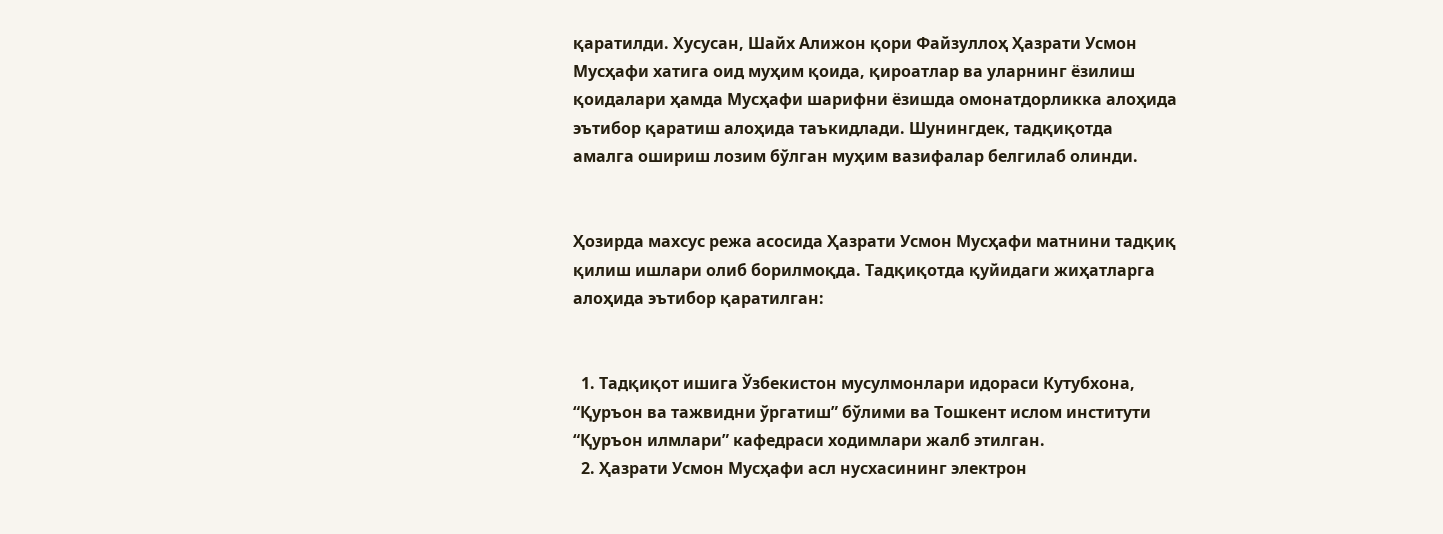қаратилди. Хусусан, Шайх Алижон қори Файзуллоҳ Ҳазрати Усмон Мусҳафи хатига оид муҳим қоида, қироатлар ва уларнинг ёзилиш қоидалари ҳамда Мусҳафи шарифни ёзишда омонатдорликка алоҳида эътибор қаратиш алоҳида таъкидлади. Шунингдек, тадқиқотда амалга ошириш лозим бўлган муҳим вазифалар белгилаб олинди.


Ҳозирда махсус режа асосида Ҳазрати Усмон Мусҳафи матнини тадқиқ қилиш ишлари олиб борилмоқда. Тадқиқотда қуйидаги жиҳатларга алоҳида эътибор қаратилган:


  1. Тадқиқот ишига Ўзбекистон мусулмонлари идораси Кутубхона, “Қуръон ва тажвидни ўргатиш” бўлими ва Тошкент ислом институти “Қуръон илмлари” кафедраси ходимлари жалб этилган.
  2. Ҳазрати Усмон Мусҳафи асл нусхасининг электрон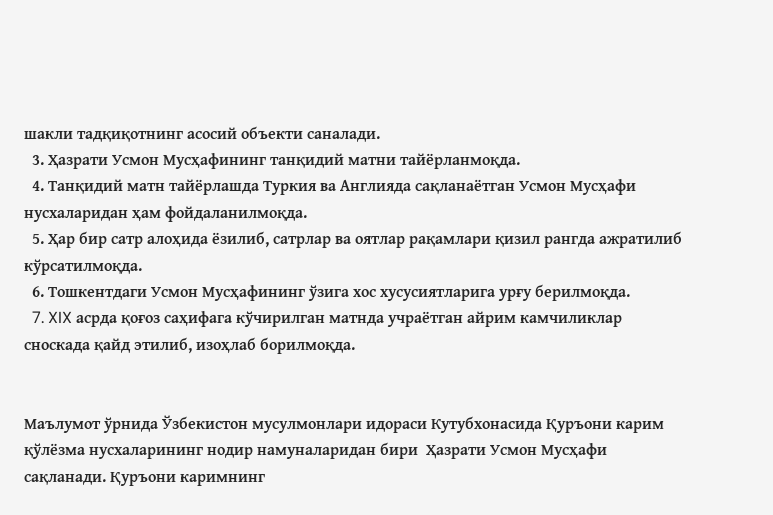шакли тадқиқотнинг асосий объекти саналади.
  3. Ҳазрати Усмон Мусҳафининг танқидий матни тайёрланмоқда.
  4. Танқидий матн тайёрлашда Туркия ва Англияда сақланаётган Усмон Мусҳафи нусхаларидан ҳам фойдаланилмоқда.
  5. Ҳар бир сатр алоҳида ёзилиб, сатрлар ва оятлар рақамлари қизил рангда ажратилиб кўрсатилмоқда.
  6. Тошкентдаги Усмон Мусҳафининг ўзига хос хусусиятларига урғу берилмоқда.
  7. XIX асрда қоғоз саҳифага кўчирилган матнда учраётган айрим камчиликлар сноскада қайд этилиб, изоҳлаб борилмоқда.


Маълумот ўрнида Ўзбекистон мусулмонлари идораси Кутубхонасида Қуръони карим қўлёзма нусхаларининг нодир намуналаридан бири  Ҳазрати Усмон Мусҳафи сақланади. Қуръони каримнинг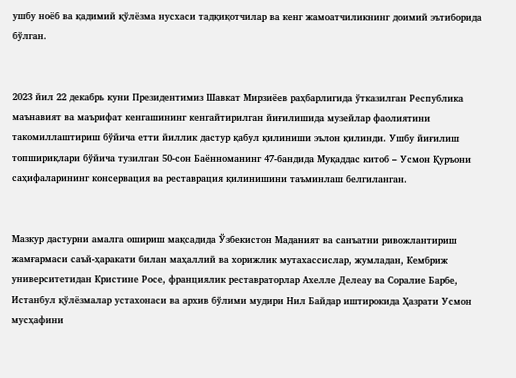ушбу ноёб ва қадимий қўлёзма нусхаси тадқиқотчилар ва кенг жамоатчиликнинг доимий эътиборида бўлган.


2023 йил 22 декабрь куни Президентимиз Шавкат Мирзиёев раҳбарлигида ўтказилган Республика маънавият ва маърифат кенгашининг кенгайтирилган йиғилишида музейлар фаолиятини такомиллаштириш бўйича етти йиллик дастур қабул қилиниши эълон қилинди. Ушбу йиғилиш топшириқлари бўйича тузилган 50-сон Баённоманинг 47-бандида Муқаддас китоб – Усмон Қуръони саҳифаларининг консервация ва реставрация қилинишини таъминлаш белгиланган.


Мазкур дастурни амалга ошириш мақсадида Ўзбекистон Маданият ва санъатни ривожлантириш жамғармаси саъй-ҳаракати билан маҳаллий ва хорижлик мутахассислар, жумладан, Кембриж университетидан Кристине Росе, франциялик реставраторлар Ахелле Делеау ва Cоралие Барбе, Истанбул қўлёзмалар устахонаси ва архив бўлими мудири Нил Байдар иштирокида Ҳазрати Усмон мусҳафини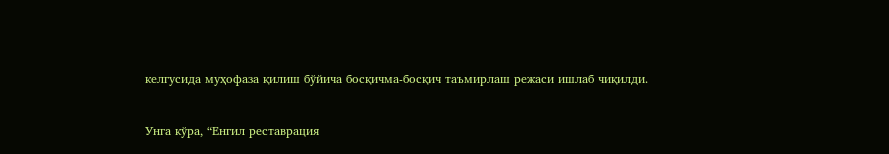келгусида муҳофаза қилиш бўйича босқичма-босқич таъмирлаш режаси ишлаб чиқилди.


Унга кўра, “Енгил реставрация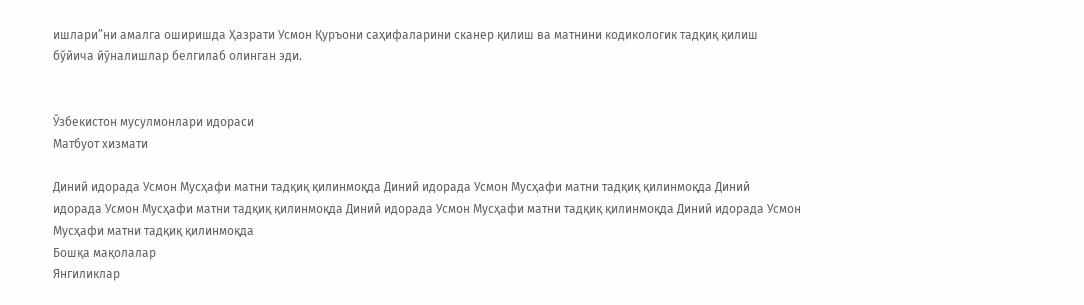ишлари”ни амалга оширишда Ҳазрати Усмон Қуръони саҳифаларини сканер қилиш ва матнини кодикологик тадқиқ қилиш бўйича йўналишлар белгилаб олинган эди.


Ўзбекистон мусулмонлари идораси
Матбуот хизмати

Диний идорада Усмон Мусҳафи матни тадқиқ қилинмоқда Диний идорада Усмон Мусҳафи матни тадқиқ қилинмоқда Диний идорада Усмон Мусҳафи матни тадқиқ қилинмоқда Диний идорада Усмон Мусҳафи матни тадқиқ қилинмоқда Диний идорада Усмон Мусҳафи матни тадқиқ қилинмоқда
Бошқа мақолалар
Янгиликлар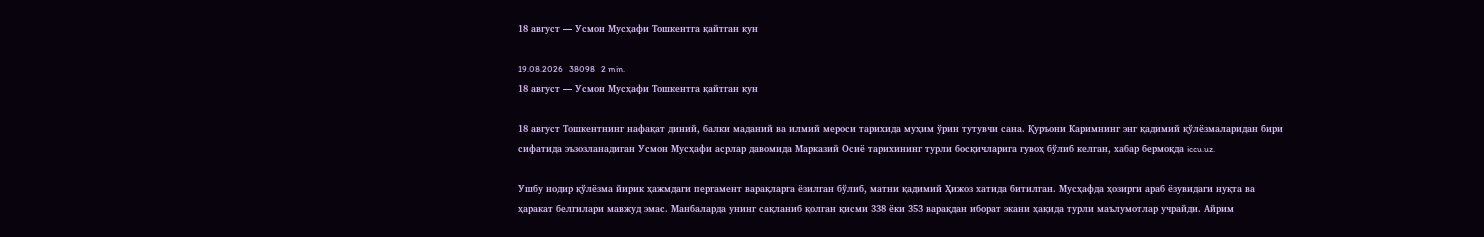18 август — Усмон Мусҳафи Тошкентга қайтган кун

19.08.2026   38098   2 min.
18 август — Усмон Мусҳафи Тошкентга қайтган кун

18 август Тошкентнинг нафақат диний, балки маданий ва илмий мероси тарихида муҳим ўрин тутувчи сана. Қуръони Каримнинг энг қадимий қўлёзмаларидан бири сифатида эъзозланадиган Усмон Мусҳафи асрлар давомида Марказий Осиё тарихининг турли босқичларига гувоҳ бўлиб келган, хабар бермоқда iccu.uz.

Ушбу нодир қўлёзма йирик ҳажмдаги пергамент варақларга ёзилган бўлиб, матни қадимий Ҳижоз хатида битилган. Мусҳафда ҳозирги араб ёзувидаги нуқта ва ҳаракат белгилари мавжуд эмас. Манбаларда унинг сақланиб қолган қисми 338 ёки 353 варақдан иборат экани ҳақида турли маълумотлар учрайди. Айрим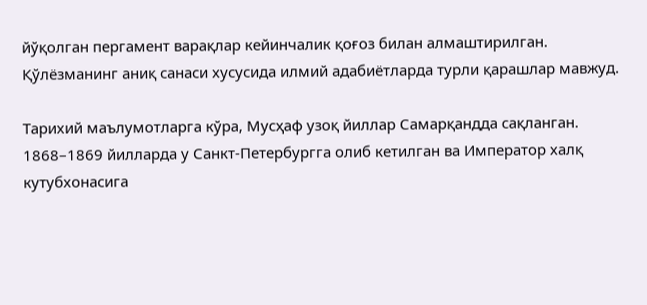йўқолган пергамент варақлар кейинчалик қоғоз билан алмаштирилган. Қўлёзманинг аниқ санаси хусусида илмий адабиётларда турли қарашлар мавжуд.

Тарихий маълумотларга кўра, Мусҳаф узоқ йиллар Самарқандда сақланган. 1868–1869 йилларда у Санкт-Петербургга олиб кетилган ва Император халқ кутубхонасига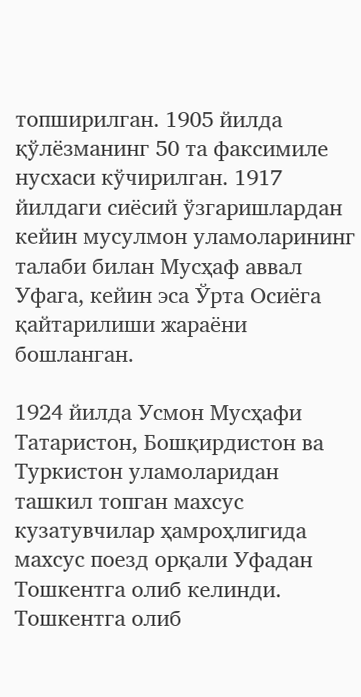топширилган. 1905 йилда қўлёзманинг 50 та факсимиле нусхаси кўчирилган. 1917 йилдаги сиёсий ўзгаришлардан кейин мусулмон уламоларининг талаби билан Мусҳаф аввал Уфага, кейин эса Ўрта Осиёга қайтарилиши жараёни бошланган.

1924 йилда Усмон Мусҳафи Татаристон, Бошқирдистон ва Туркистон уламоларидан ташкил топган махсус кузатувчилар ҳамроҳлигида махсус поезд орқали Уфадан Тошкентга олиб келинди. Тошкентга олиб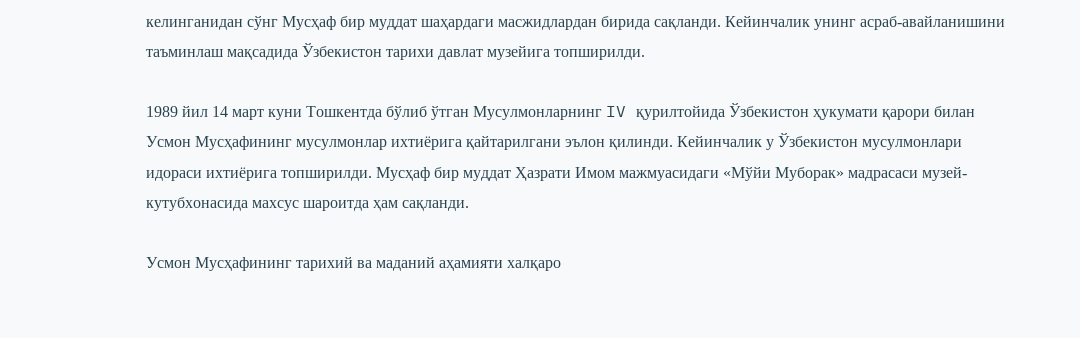келинганидан сўнг Мусҳаф бир муддат шаҳардаги масжидлардан бирида сақланди. Кейинчалик унинг асраб-авайланишини таъминлаш мақсадида Ўзбекистон тарихи давлат музейига топширилди.

1989 йил 14 март куни Тошкентда бўлиб ўтган Мусулмонларнинг IV қурилтойида Ўзбекистон ҳукумати қарори билан Усмон Мусҳафининг мусулмонлар ихтиёрига қайтарилгани эълон қилинди. Кейинчалик у Ўзбекистон мусулмонлари идораси ихтиёрига топширилди. Мусҳаф бир муддат Ҳазрати Имом мажмуасидаги «Мўйи Муборак» мадрасаси музей-кутубхонасида махсус шароитда ҳам сақланди.

Усмон Мусҳафининг тарихий ва маданий аҳамияти халқаро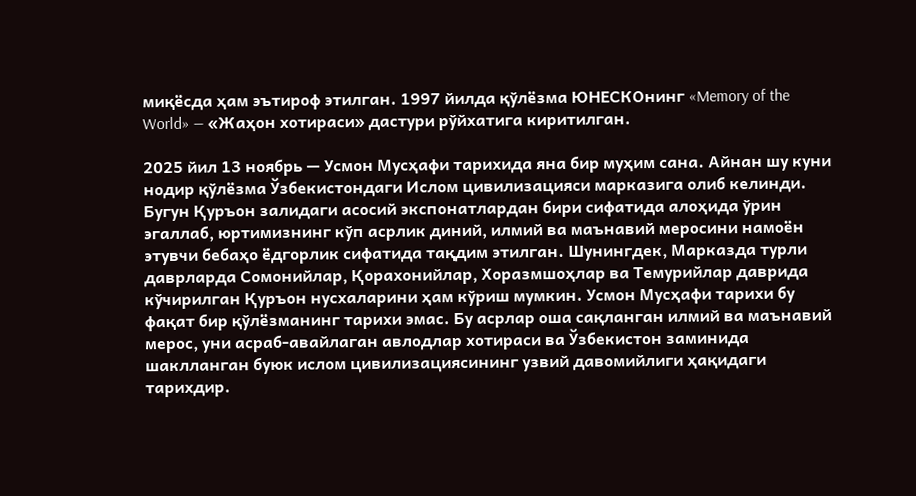миқёсда ҳам эътироф этилган. 1997 йилда қўлёзма ЮНЕСКОнинг «Memory of the World» — «Жаҳон хотираси» дастури рўйхатига киритилган.

2025 йил 13 ноябрь — Усмон Мусҳафи тарихида яна бир муҳим сана. Айнан шу куни нодир қўлёзма Ўзбекистондаги Ислом цивилизацияси марказига олиб келинди. Бугун Қуръон залидаги асосий экспонатлардан бири сифатида алоҳида ўрин эгаллаб, юртимизнинг кўп асрлик диний, илмий ва маънавий меросини намоён этувчи бебаҳо ёдгорлик сифатида тақдим этилган. Шунингдек, Марказда турли даврларда Сомонийлар, Қорахонийлар, Хоразмшоҳлар ва Темурийлар даврида кўчирилган Қуръон нусхаларини ҳам кўриш мумкин. Усмон Мусҳафи тарихи бу фақат бир қўлёзманинг тарихи эмас. Бу асрлар оша сақланган илмий ва маънавий мерос, уни асраб-авайлаган авлодлар хотираси ва Ўзбекистон заминида шаклланган буюк ислом цивилизациясининг узвий давомийлиги ҳақидаги тарихдир.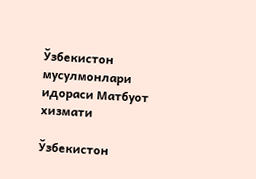Ўзбекистон мусулмонлари идораси Матбуот хизмати

Ўзбекистон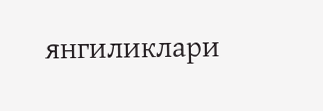янгиликлари